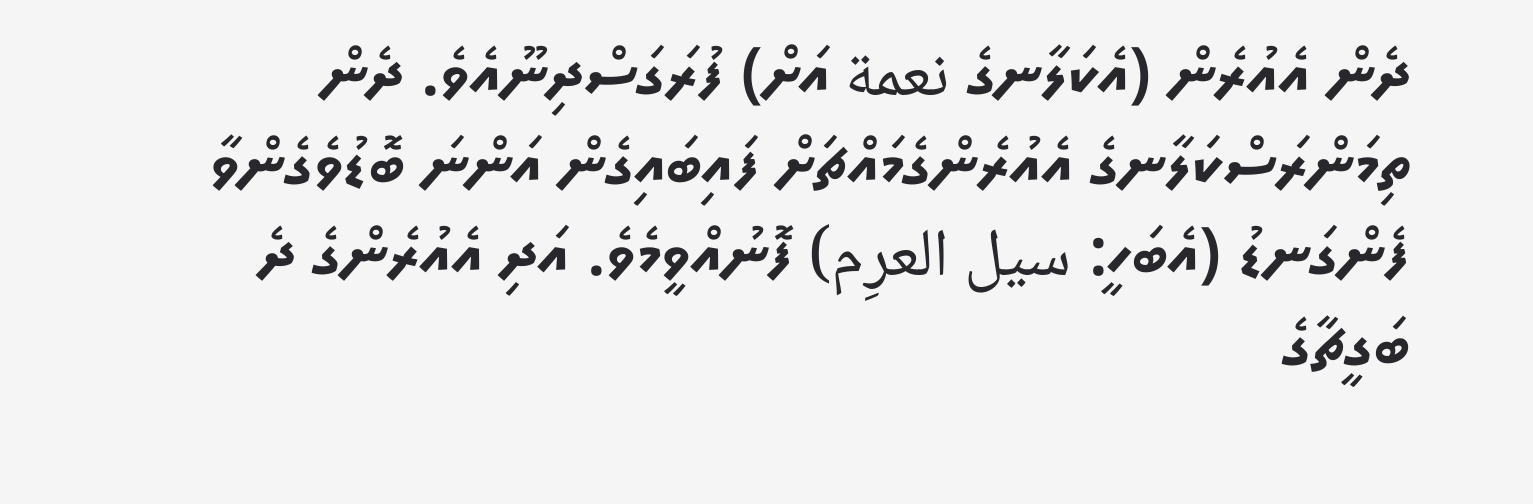ދެން އެއުރެން (އެކަލާނގެ نعمة އަށް) ފުރަގަސްދިނޫއެވެ. ދެން ތިމަންރަސްކަލާނގެ އެއުރެންގެމައްޗަށް ފައިބައިގެން އަންނަ ބޮޑުވެގެންވާ ފެންގަނޑު (އެބަހީ: سيل العرِم) ފޮނުއްވީމެވެ. އަދި އެއުރެންގެ ދެ ބަގީޗާގެ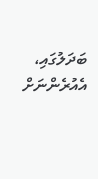ބަދަލުގައި، އެއުރެންނަށް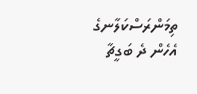ތިމަންރަސްކަލާނގެ އެހެން ދެ ބަގީޗާ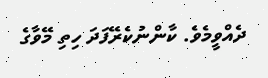ދެއްވީމެވެ. ކާންނުކެރޭފަދަ ހިތި މޭވާގެ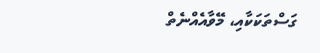ގަސްތަކަކާއި، މޭވާއެއްނެތް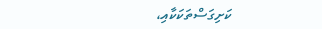ކަށިގަސްތަކަކާއި،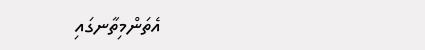އެތަންމިތާނގައި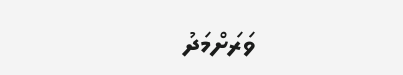ވަރަށްމަދު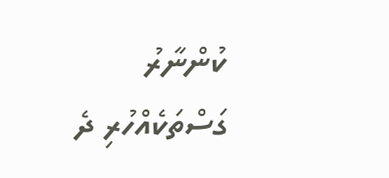ކުންނާރު ގަސްތަކެއްހުރި ދެ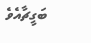ބަގީޗާއެވެ